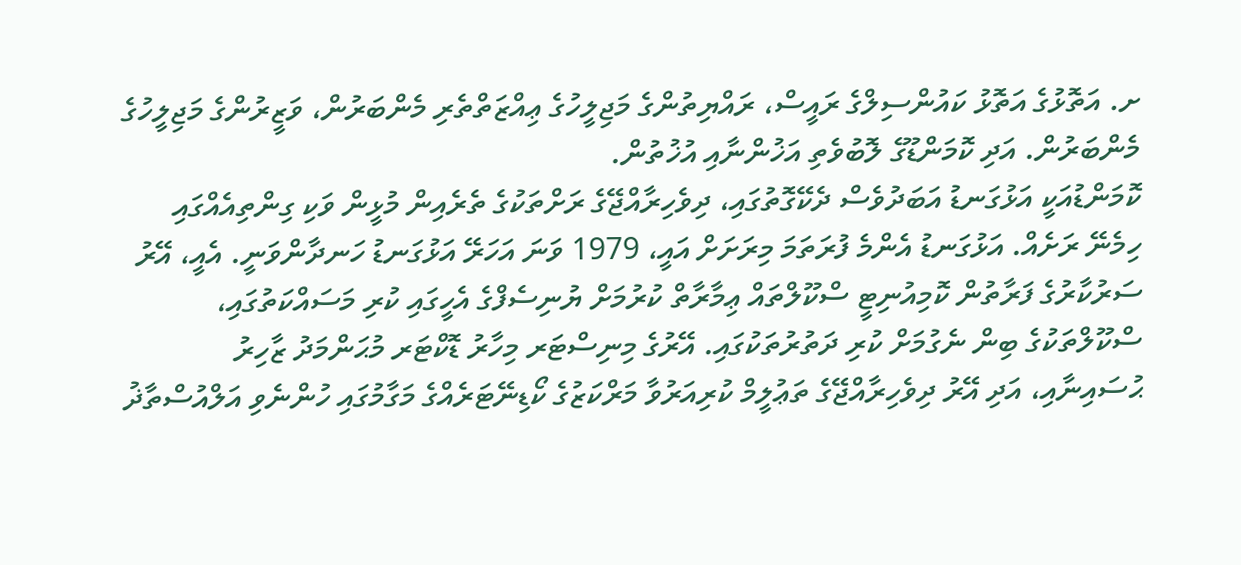ށ. އަތޮޅުގެ އަތޮޅު ކައުންސިލްގެ ރައީސް، ރައްޔިތުންގެ މަޖިލީހުގެ ޢިއްޒަތްތެރި މެންބަރުން، ވަޒީރުންގެ މަޖިލީހުގެ މެންބަރުން. އަދި ކޮމަންޑޫގެ ލޮބުވެތި އަޚުންނާއި އުޚުތުން.
ކޮމަންޑުއަކީ އަޅުގަނޑު އަބަދުވެސް ދެކޭގޮތުގައި، ދިވެހިރާއްޖޭގެ ރަށްތަކުގެ ތެރެއިން މުޅީން ވަކި ގިންތިއެއްގައި ހިމެނޭ ރަށެއް. އަޅުގަނޑު އެންމެ ފުރަތަމަ މިރަށަށް އައީ، 1979 ވަނަ އަހަރޭ އަޅުގަނޑު ހަނދާންވަނީ. އެއީ، އޭރު ސަރުކާރުގެ ފަރާތުން ކޮމިއުނިޓީ ސްކޫލްތައް ޢިމާރާތް ކުރުމަށް ޔުނިސެފްގެ އެހީގައި ކުރި މަސައްކަތުގައި، ސްކޫލްތަކުގެ ބިން ނެގުމަށް ކުރި ދަތުރުތަކުގައި. އޭރުގެ މިނިސްޓަރ މިހާރު ޑޮކްޓަރ މުޙަންމަދު ޒާހިރު ޙުސައިނާއި، އަދި އޭރު ދިވެހިރާއްޖޭގެ ތަޢުލީމް ކުރިއަރުވާ މަރްކަޒުގެ ކޯޑިނޭޓަރެއްގެ މަގާމުގައި ހުންނެވި އަލްއުސްތާޛު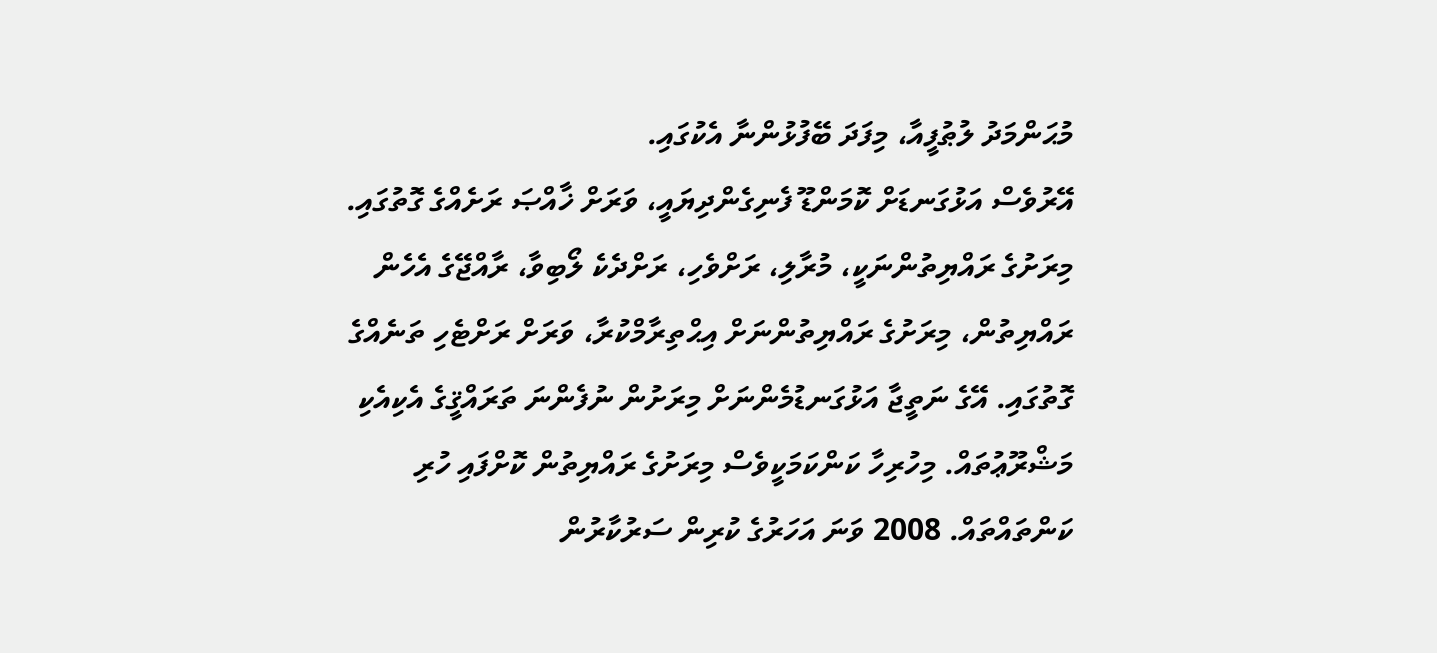މުޙަންމަދު ލުޠުފީއާ، މިފަދަ ބޭފުޅުންނާ އެކުގައި.
އޭރުވެސް އަޅުގަނޑަށް ކޮމަންޑޫ ފެނިގެންދިޔައީ، ވަރަށް ޚާއްޞަ ރަށެއްގެ ގޮތުގައި. މިރަށުގެ ރައްޔިތުންނަކީ، މުރާލި، ރަށްވެހި، ރަށްދެކެ ލޯބިވާ، ރާއްޖޭގެ އެހެން ރައްޔިތުން، މިރަށުގެ ރައްޔިތުންނަށް އިޙްތިރާމްކުރާ، ވަރަށް ރަށްޓެހި ތަނެއްގެ ގޮތުގައި. އޭގެ ނަތީޖާ އަޅުގަނޑުމެންނަށް މިރަށުން ނުފެންނަ ތަރައްޤީގެ އެކިއެކި މަޝްރޫޢުތައް. މިހުރިހާ ކަންކަމަކީވެސް މިރަށުގެ ރައްޔިތުން ކޮށްފައި ހުރި ކަންތައްތައް. 2008 ވަނަ އަހަރުގެ ކުރިން ސަރުކާރުން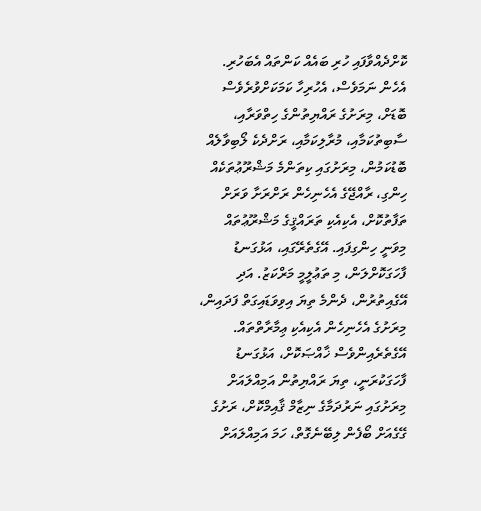ކޮށްދެއްވާފައި ހުރި ބައެއް ކަންތައް އެބަހުރި. އެހެން ނަމަވެސް، އެހުރިހާ ކަމަކަށްވުރެވެސް ބޮޑަށް، މިރަށުގެ ރައްޔިތުންގެ ހިތްވަރާއި، ސާބިތުކަމާއި، މުރާލިކަމާއި، ރަށްދެކެ ލޯބިވާލެއް ބޮޑުކަމުން، މިރަށުގައި ކިތަންމެ މަޝްރޫޢުތަކެއް ހިންގި، ރާއްޖޭގެ އެހެނިހެން ރަށްރަށާ ވަރަށް ތަފާތުކޮށް، އެކިއެކި ތަރައްޤީގެ މަޝްރޫޢުތައް މިވަނީ ހިންގިފައި. އޭގެތެރޭގައި، އަޅުގަނޑު ފާހަގަކޮށްލަން، މި ތަޢުލީމީ މަރްކަޒު. އަދި އޭގެއިތުރުން، ދެންމެ ތިޔަ އިވިވަޑައިގަތް ފަދައިން، މިރަށުގެ އެހެނިހެން އެކިއެކި ޢިމާރާތްތައް. އޭގެތެރެއިންވެސް ޚާއްޞަކޮށް، އަޅުގަނޑު ފާހަގަކުރަނީ، ތިޔަ ރައްޔިތުން އަމިއްލައަށް މިރަށުގައި ނަރުދަމާގެ ނިޒާމް ޤާއިމްކޮށް، ރަށުގެ ގޭގެއަށް ބޯފެން ލިބޭނެގޮތް، ހަމަ އަމިއްލައަށް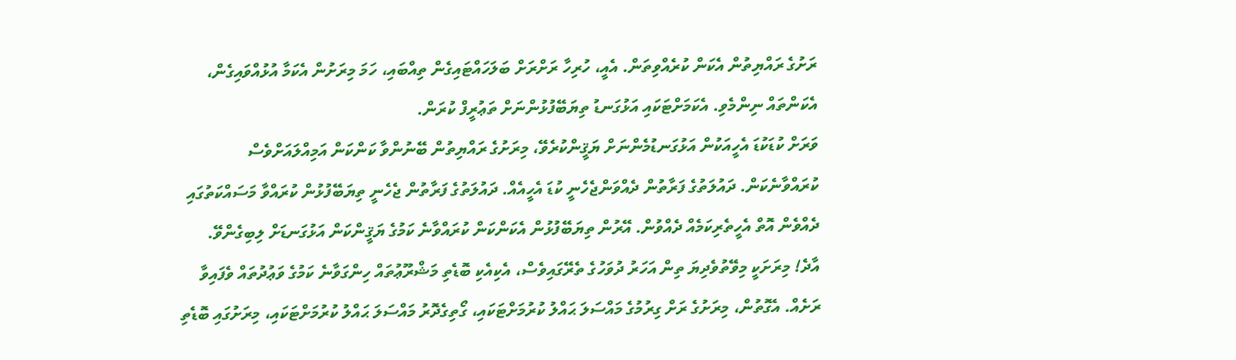ރަށުގެ ރައްޔިތުން އެކަން ކުރެއްވިތަން. އެއީ، ހުރިހާ ރަށްރަށް ބަލަހައްޓައިގެން ތިއްބައި، ހަމަ މިރަށުން އެކަމާ އުޅުއްވައިގެން، އެކަންތައް ނިންމެވި. އެކަމަށްޓަކައި އަޅުގަނޑު ތިޔަބޭފުޅުންނަށް ތަޢުރީފް ކުރަން.
ވަރަށް ކުޑަކުޑަ އެހީއަކުން އަޅުގަނޑުމެންނަށް ޔަޤީންކުރެވޭ، މިރަށުގެ ރައްޔިތުން ބޭނުންވާ ކަންކަން އަމިއްލައަށްވެސް ކުރައްވާނެކަން. ދައުލަތުގެ ފަރާތުން ދެއްވަންޖެހެނީ ކުޑަ އެހީއެއް. ދައުލަތުގެ ފަރާތުން ޖެހެނީ ތިޔަބޭފުޅުން ކުރައްވާ މަސައްކަތުގައި ދެއްވެން އޮތް އެހީތެރިކަމެއް ދެއްވުން. އޭރުން ތިޔަބޭފުޅުން އެކަންކަން ކުރައްވާނެ ކަމުގެ ޔަޤީންކަން އަޅުގަނޑަށް ލިބިގެންވޭ.
އާދެ! މިރަށަކީ މިވޭތުވެދިޔަ ތިން އަހަރު ދުވަހުގެ ތެރޭގައިވެސް، އެކިއެކި ބޮޑެތި މަޝްރޫޢުތައް ހިންގަވާނެ ކަމުގެ ވަޢުދުތައް ވެފައިވާ ރަށެއް. އެގޮތުން، މިރަށުގެ ރަށް ގިރުމުގެ މައްސަލަ ޙައްލު ކުރުމަށްޓަކައި، ގޯތިގެދޮރު މައްސަލަ ޙައްލު ކުރުމަށްޓަކައި، މިރަށުގައި ބޮޑެތި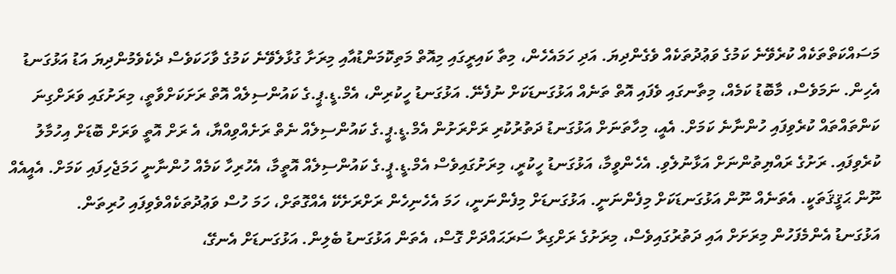މަސައްކަތްތަކެއް ކުރެވޭނެ ކަމުގެ ވަޢުދުތަކެއް ވެގެންދިޔަ. އަދި ހަމައެހެން، މިތާ ކައިރީގައި މިއޮތް މަތިކޮމަންޑުއާއި މިރަށާ ގުޅާލެވޭނެ ކަމުގެ ވާހަކަވެސް ދެކެވެމުންދިޔަ އަޑު އަޅުގަނޑު އެހިން. ނަމަވެސް، މާބޮޑު ކަމެއް، މިތާނގައި ވެފައި އޮތް ތަނެއް އަޅުގަނޑަކަށް ނުފެނޭ. އަޅުގަނޑު ހީކުރިން، އެމް.ޑީ.ޕީ.ގެ ކައުންސިލެއް އޮތް ރަށަކަށްވާތީ، މިރަށުގައި ވަރަށްގިނަ ކަންތައްތައް ކުރެވިފައި ހުންނާނެ ކަމަށް. އެއީ، މިހާތަނަށް އަޅުގަނޑު ދަތުރުކުރި ރަށްރަށުން އެމް.ޑީ.ޕީ.ގެ ކައުންސިލެއް ނެތް ރަށެއްވިއްޔާ، އެ ރަށް އޮތީ ވަރަށް ބޮޑަށް އިހުމާލު ކުރެވިފައި. ރަށުގެ ރައްޔިތުންނަށް އަޅާނުލެވި. އެހެންވީމާ، އަޅުގަނޑު ހީކުރީ، މިރަށުގައިވެސް އެމް.ޑީ.ޕީ.ގެ ކައުންސިލެއް އޮތީމާ، އެހުރިހާ ކަމެއް ހުންނާނީ ހަމަޖެހިފައި ކަމަށް. އެއީއެއް ނޫން ޙަޤީޤަތަކީ. އެތަނެއް ނޫން އަޅުގަނޑަކަށް މިފެންނަނީ. އަޅުގަނޑަށް މިފެންނަނީ، ހަމަ އެހެނިހެން ރަށްރަށެކޭ އެއްގޮތަށް، ހަމަ ހުސް ވަޢުދުތަކެއްވެވިފައި ހުރިތަން.
އަޅުގަނޑު އެންމެފަހުން މިރަށަށް އައި ދަތުރުގައިވެސް، މިރަށުގެ ރަށްގިރާ ސަރަޙައްދަށް ގޮސް، އެތަން އަޅުގަނޑު ބެލިން. އަޅުގަނޑަށް އެނގޭ،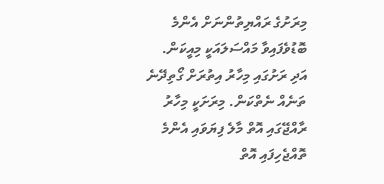މިރަށުގެ ރައްޔިތުންނަށް އެންމެ ބޮޑުވެފައިވާ މައްސަލައަކީ މިއީކަން. އަދި ރަށުގައި މިހާރު އިތުރަށް ގޯތިދޭނެ ތަނެއް ނެތްކަން. މިރަށަކީ މިހާރު ރާއްޖޭގައި އޮތް މާލެ ފިޔަވައި އެންމެ ތޮއްޖެހިފައި އޮތް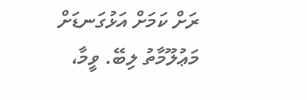ރަށް ކަމަށް އަޅުގަނޑަށް މަޢުލޫމާތު ލިބޭ. ވީމާ،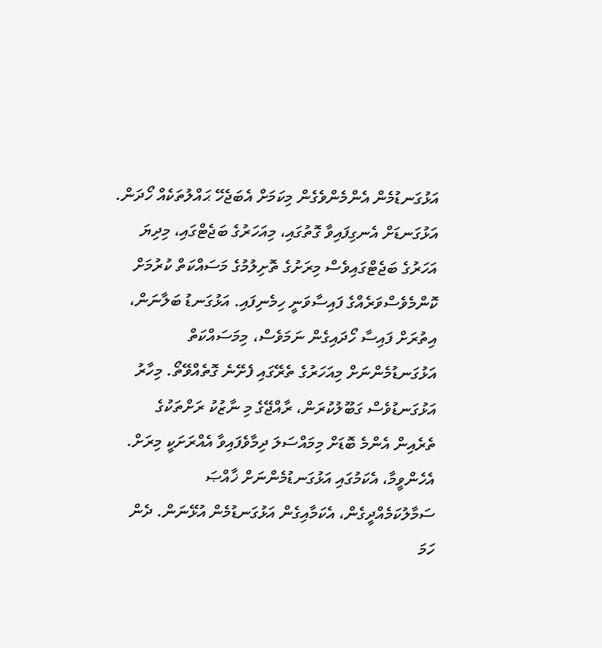އަޅުގަނޑުމެން އެންމެންވެގެން މިކަމަށް އެބަޖެހޭ ޙައްލުތަކެއް ހޯދަން. އަޅުގަނޑަށް އެނގިފައިވާ ގޮތުގައި، މިއަހަރުގެ ބަޖެޓްގައި، މިދިޔަ އަހަރުގެ ބަޖެޓްގައިވެސް މިރަށުގެ ތޮށިލުމުގެ މަސައްކަތް ކުރުމަށް ކޮންމެވެސްވަރެއްގެ ފައިސާވަނީ ހިމެނިފައި. އަޅުގަނޑު ބަލާނަން، އިތުރަށް ފައިސާ ހޯދައިގެން ނަމަވެސް، މިމަސައްކަތް އަޅުގަނޑުމެންނަށް މިއަހަރުގެ ތެރޭގައި ފެށޭނެ ގޮތެއްވޭތޯ. މިހާރު އަޅުގަނޑުވެސް ގަބޫލުކުރަން، ރާއްޖޭގެ މި ނާޒުކު ރަށްތަކުގެ ތެރެއިން އެންމެ ބޮޑަށް މިމައްސަލަ ދިމާވެފައިވާ އެއްރަށަކީ މިރަށް. އެހެންވީމާ، އެކަމުގައި އަޅުގަނޑުމެންނަށް ޚާއްޞަ ސަމާލުކަމެއްދީގެން، އެކަމާއިގެން އަޅުގަނޑުމެން އުޅޭނަން. ދެން ހަމަ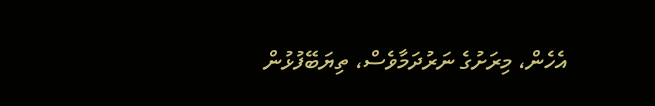އެހެން، މިރަށުގެ ނަރުދަމާވެސް، ތިޔަބޭފުޅުން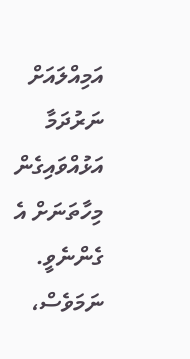އަމިއްލައަށް ނަރުދަމާ އަޅުއްވައިގެން މިހާތަނަށް އެ ގެންނެވީ. ނަމަވެސް،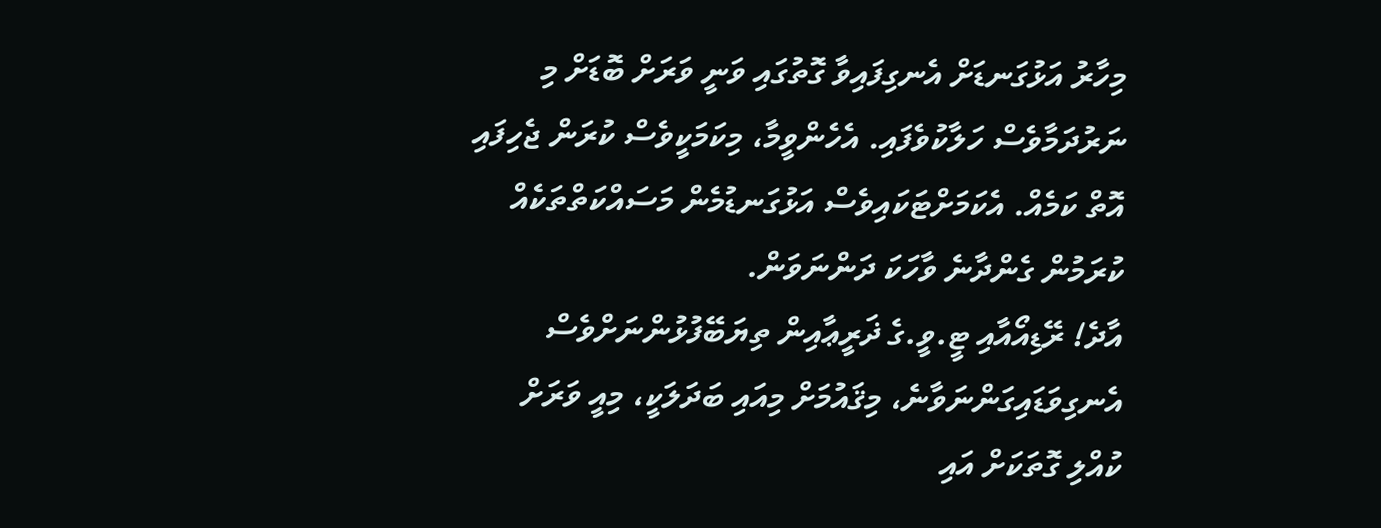މިހާރު އަޅުގަނޑަށް އެނގިފައިވާ ގޮތުގައި ވަނީ ވަރަށް ބޮޑަށް މި ނަރުދަމާވެސް ހަލާކުވެފައި. އެހެންވީމާ، މިކަމަކީވެސް ކުރަން ޖެހިފައި އޮތް ކަމެއް. އެކަމަށްޓަކައިވެސް އަޅުގަނޑުމެން މަސައްކަތްތަކެއް ކުރަމުން ގެންދާނެ ވާހަކަ ދަންނަވަން.
އާދެ! ރޭޑިއޯއާއި ޓީ.ވީ.ގެ ޛަރީޢާއިން ތިޔަބޭފުޅުންނަށްވެސް އެނގިވަޑައިގަންނަވާނެ، މިޤައުމަށް މިއައި ބަދަލަކީ، މިއީ ވަރަށް ކުއްލި ގޮތަކަށް އައި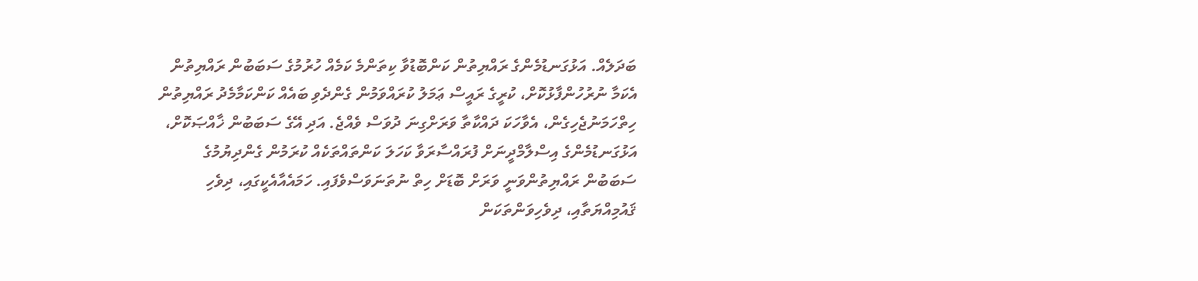ބަދަލެއް. އަޅުގަނޑުމެންގެ ރައްޔިތުން ކަންބޮޑުވާ ކިތަންމެ ކަމެއް ހުރުމުގެ ސަބަބުން ރައްޔިތުން އެކަމާ ނުރުހުންފާޅުކޮށް، ކުރީގެ ރައީސް ޢަމަލު ކުރައްވަމުން ގެންދެވި ބައެއް ކަންކަމާމެދު ރައްޔިތުން ހިތްހަމަނުޖެހިގެން، އެވާހަކަ ދައްކާތާ ވަރަށްގިނަ ދުވަސް ވެއްޖެ. އަދި އޭގެ ސަބަބުން ޚާއްޞަކޮށް، އަޅުގަނޑުމެންގެ އިސްލާމްދީނަށް ފުރައްސާރަވާ ކަހަލަ ކަންތައްތަކެއް ކުރަމުން ގެންދިޔުމުގެ ސަބަބުން ރައްޔިތުންވަނީ ވަރަށް ބޮޑަށް ހިތް ނުތަނަވަސްވެފައި. ހަމައެއާއެކީގައި، ދިވެހި ޤައުމިއްޔަތާއި، ދިވެހިވަންތަކަން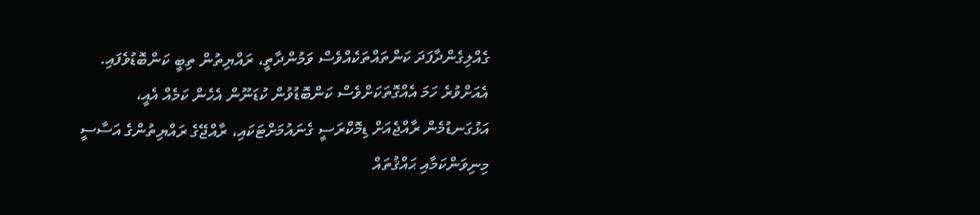ގެއްލިގެންދާފަދަ ކަންތައްތަކެއްވެސް ވަމުންދާތީ، ރައްޔިތުން ތިބީ ކަންބޮޑުވެފައި. އެއަށްވުރެ ހަމަ އެއްގޮތަކަށްވެސް ކަންބޮޑުވުން ކުޑަނޫން އެހެން ކަމެއް އެއީ، އަޅުގަނޑުމެން ރާއްޖެއަށް ޑިމޮކްރަސީ ގެނައުމަށްޓަކައި، ރާއްޖޭގެ ރައްޔިތުންގެ އަސާސީ މިނިވަންކަމާއި ޙައްޤުތައް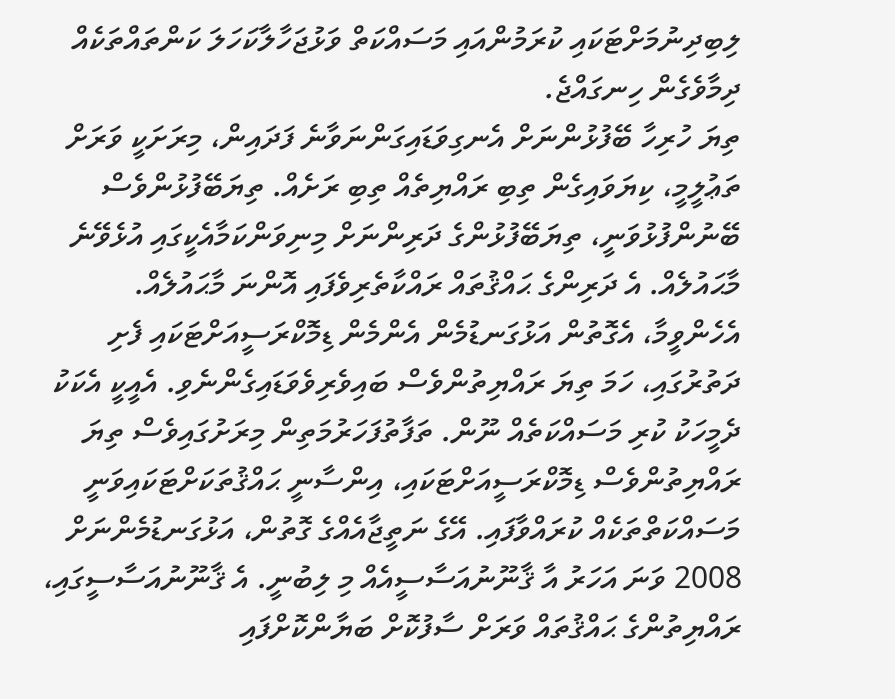ލިބިދިނުމަށްޓަކައި ކުރަމުންއައި މަސައްކަތް ވަޅުޖަހާލާކަހަލަ ކަންތައްތަކެއް ދިމާވެގެން ހިނގައްޖެ.
ތިޔަ ހުރިހާ ބޭފުޅުންނަށް އެނގިވަޑައިގަންނަވާނެ ފަދައިން، މިރަށަކީ ވަރަށް ތަޢުލީމީ، ކިޔަވައިގެން ތިބި ރައްޔިތެއް ތިބި ރަށެއް. ތިޔަބޭފުޅުންވެސް ބޭނުންފުޅުވަނީ، ތިޔަބޭފުޅުންގެ ދަރިންނަށް މިނިވަންކަމާއެކީގައި އުޅެވޭނެ މާޙައުލެއް. އެ ދަރިންގެ ޙައްޤުތައް ރައްކާތެރިވެފައި އޮންނަ މާޙައުލެއް. އެހެންވީމާ، އެގޮތުން އަޅުގަނޑުމެން އެންމެން ޑިމޮކްރަސީއަށްޓަކައި ފެށި ދަތުރުގައި، ހަމަ ތިޔަ ރައްޔިތުންވެސް ބައިވެރިވެވަޑައިގެންނެވި. އެއީކީ އެކަކު ދެމީހަކު ކުރި މަސައްކަތެއް ނޫން. ތަފާތުފަހަރުމަތިން މިރަށުގައިވެސް ތިޔަ ރައްޔިތުންވެސް ޑިމޮކްރަސީއަށްޓަކައި، އިންސާނީ ޙައްޤުތަކަށްޓަކައިވަނީ މަސައްކަތްތަކެއް ކުރައްވާފައި. އޭގެ ނަތީޖާއެއްގެ ގޮތުން، އަޅުގަނޑުމެންނަށް 2008 ވަނަ އަހަރު އާ ޤާނޫނުއަސާސީއެއް މި ލިބުނީ. އެ ޤާނޫނުއަސާސީގައި، ރައްޔިތުންގެ ޙައްޤުތައް ވަރަށް ސާފުކޮށް ބަޔާންކޮށްފައި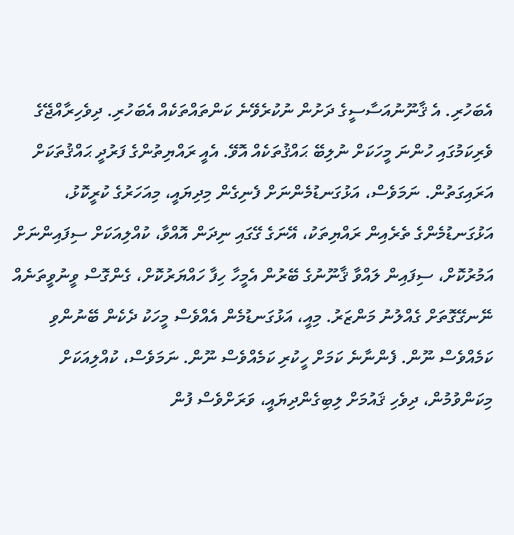އެބަހުރި. އެ ޤާނޫނުއަސާސީގެ ދަށުން ނުކުރެވޭނެ ކަންތައްތަކެއް އެބަހުރި. ދިވެހިރާއްޖޭގެ ވެރިކަމުގައި ހުންނަ މީހަކަށް ނުލިބޭ ޙައްޤުތަކެއް އޮވޭ. އެއީ ރައްޔިތުންގެ ފަރުދީ ޙައްޤުތަކަށް އަރައިގަތުން. ނަމަވެސް، އަޅުގަނޑުމެންނަށް ފެނިގެން މިދިޔައީ، މިއަހަރުގެ ކުރީކޮޅު، އަޅުގަނޑުމެންގެ ތެރެއިން ރައްޔިތަކު، އޭނަގެ ގޭގައި ނިދަން އޮއްވާ، ކުއްލިއަކަށް ސިފައިންނަށް އަމުރުކޮށް، ސިފައިން ލައްވާ ޤާނޫނުގެ ބޭރުން އެމީހާ ހިފާ ހައްޔަރުކޮށް، ގެންގޮސް ވީނުވީތަނެއް ނޭނގޭގޮތަށް ގެއްލުނު މަންޒަރު. މިއީ، އަޅުގަނޑުމެން އެއްވެސް މީހަކު ދެކެން ބޭނުންވި ކަމެއްވެސް ނޫން. ފެންނާނެ ކަމަށް ހީކުރި ކަމެއްވެސް ނޫން. ނަމަވެސް، ކުއްލިއަކަށް މިކަންވުމުން، ދިވެހި ޤައުމަށް ލިބިގެންދިޔައީ، ވަރަށްވެސް ފުން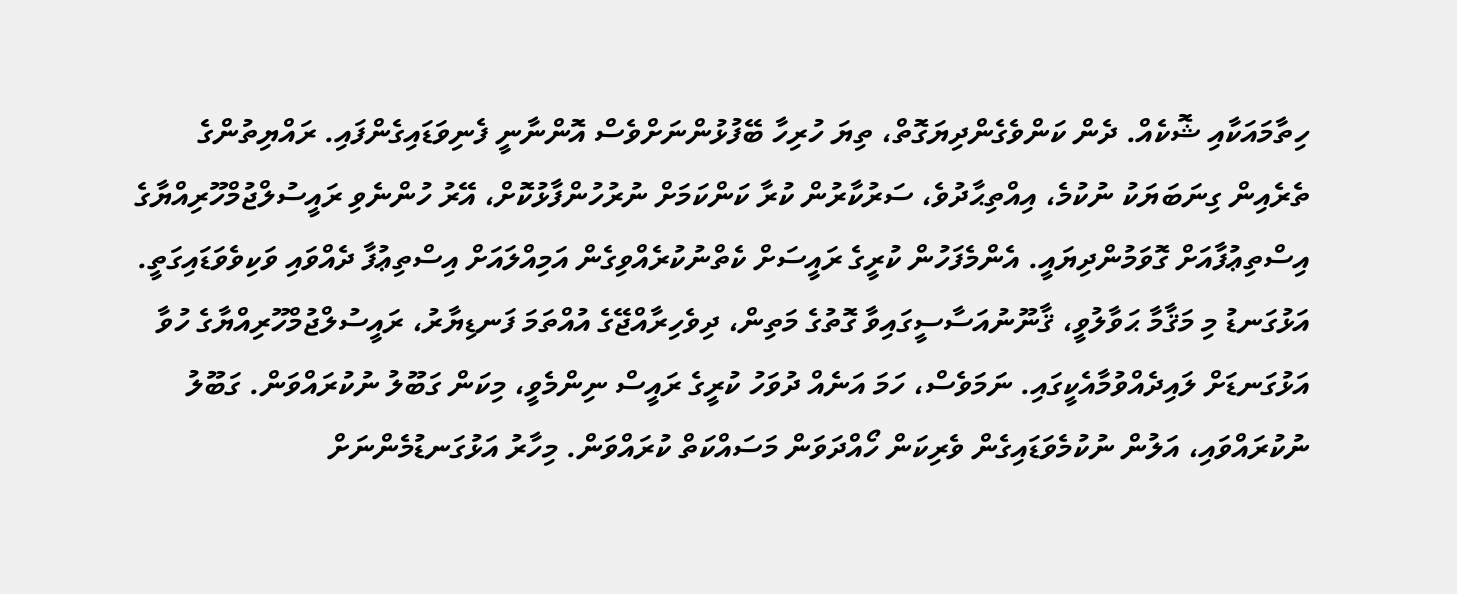ހިތާމައަކާއި ޝޮކެއް. ދެން ކަންވެގެންދިޔަގޮތް، ތިޔަ ހުރިހާ ބޭފުޅުންނަށްވެސް އޮންނާނީ ފެނިވަޑައިގެންފައި. ރައްޔިތުންގެ ތެރެއިން ގިނަބަޔަކު ނުކުމެ، އިއްތިޙާދުވެ، ސަރުކާރުން ކުރާ ކަންކަމަށް ނުރުހުންފާޅުކޮށް، އޭރު ހުންނެވި ރައީސުލްޖުމްހޫރިއްޔާގެ އިސްތިޢުފާއަށް ގޮވަމުންދިޔައީ. އެންމެފަހުން ކުރީގެ ރައީސަށް ކެތްނުކުރެއްވިގެން އަމިއްލައަށް އިސްތިޢުފާ ދެއްވައި ވަކިވެވަޑައިގަތީ.
އަޅުގަނޑު މި މަޤާމާ ޙަވާލުވީ، ޤާނޫނުއަސާސީގައިވާ ގޮތުގެ މަތިން، ދިވެހިރާއްޖޭގެ އުއްތަމަ ފަނޑިޔާރު، ރައީސުލްޖުމްހޫރިއްޔާގެ ހުވާ އަޅުގަނޑަށް ލައިދެއްވުމާއެކީގައި. ނަމަވެސް، ހަމަ އަނެއް ދުވަހު ކުރީގެ ރައީސް ނިންމެވީ، މިކަން ގަބޫލު ނުކުރައްވަން. ގަބޫލު ނުކުރައްވައި، އަލުން ނުކުމެވަޑައިގެން ވެރިކަން ހޯއްދަވަން މަސައްކަތް ކުރައްވަން. މިހާރު އަޅުގަނޑުމެންނަށް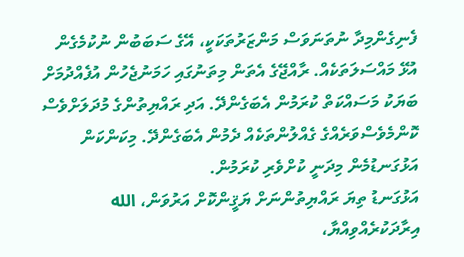ފެނިގެންމިދާ ނުތަނަވަސް މަންޒަރުތަކަކީ، އޭގެ ސަބަބުން ނުކުމެގެން އުޅޭ މައްސަލަތަކެއް. ރާއްޖޭގެ އެތަން މިތަނުގައި ހަމަނުޖެހުން އުފެއްދުމަށް ބަޔަކު މަސައްކަތް ކުރަމުން އެބަގެންދޭ. އަދި ރައްޔިތުންގެ މުދަލަށްވެސް ކޮންމެވެސްވަރެއްގެ ގެއްލުންތަކެއް ދެމުން އެބަގެންދޭ. މިކަންކަން އަޅުގަނޑުމެން މިދަނީ ކުށްވެރި ކުރަމުން.
އަޅުގަނޑު ތިޔަ ރައްޔިތުންނަށް ޔަޤީންކޮށް އަރުވަން، الله އިރާދަކުރެއްވިއްޔާ،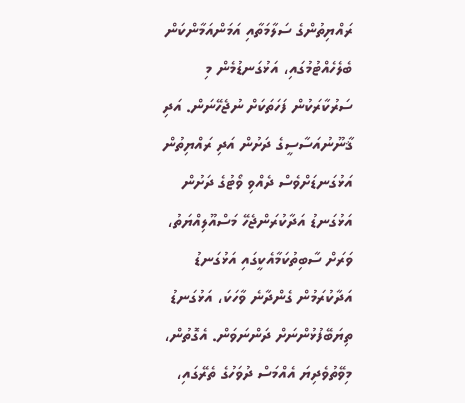ރައްޔިތުންގެ ސަލާމަތާއި އަމަންއަމާންކަން ބެލެހެއްޓުމުގައި، އަޅުގަނޑުމެން މި ސަރުކާރަކުން ފަހަތަކަށް ނުޖެހޭނަން. އަދި ޤާނޫނުއަސާސީގެ ދަށުން އަދި ރައްޔިތުން އަޅުގަނޑަށްވެސް ދެއްވި ވޯޓުގެ ދަށުން އަޅުގަނޑު އަދާކުރަންޖެހޭ މަސްއޫލިއްޔަތު، ވަރަށް ސާބިތުކަމާއެކީގައި އަޅުގަނޑު އަދާކުރަމުން ގެންދާނެ ވާހަކަ، އަޅުގަނޑު ތިޔަބޭފުޅުންނަށް ދަންނަވަން. އެގޮތުން، މިވޭތުވެދިޔަ އެއްމަސް ދުވަހުގެ ތެރޭގައި،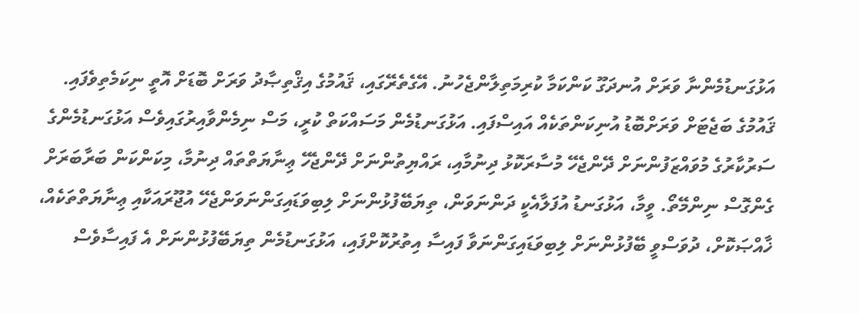އަޅުގަނޑުމެންނާ ވަރަށް އުނދަގޫ ކަންކަމާ ކުރިމަތިލާންޖެހުނު. އޭގެތެރޭގައި، ޤައުމުގެ އިޤްތިޞާދު ވަރަށް ބޮޑަށް އޮތީ ނިކަމެތިވެފައި. ޤައުމުގެ ބަޖެޓަށް ވަރަށްބޮޑު އުނިކަންތަކެއް އައިސްފައި. އަޅުގަނޑުމެން މަސައްކަތް ކުރީ، މަސް ނިމެންވާއިރުގައިވެސް އަޅުގަނޑުމެންގެ ސަރުކާރުގެ މުވައްޒަފުންނަށް ދޭންޖެހޭ މުސާރަކޮޅު ދިނުމާއި، ރައްޔިތުންނަށް ދޭންޖެހޭ ޢިނާޔަތްތައް ދިނުމާ، މިކަންކަން ބަރާބަރަށް ގެންގޮސް ނިންމޭތޯ. ވީމާ، އަޅުގަނޑު އުފަލާއެކީ ދަންނަވަން، ތިޔަބޭފުޅުންނަށް ލިބިވަޑައިގަންނަވަންޖެހޭ އުޖޫރައަކާއި ޢިނާޔަތްތަކެއް، ޚާއްޞަކޮށް، ދުވަސްވީ ބޭފުޅުންނަށް ލިބިވަޑައިގަންނަވާ ފައިސާ އިތުރުކޮށްފައި، އަޅުގަނޑުމެން ތިޔަބޭފުޅުންނަށް އެ ފައިސާވެސް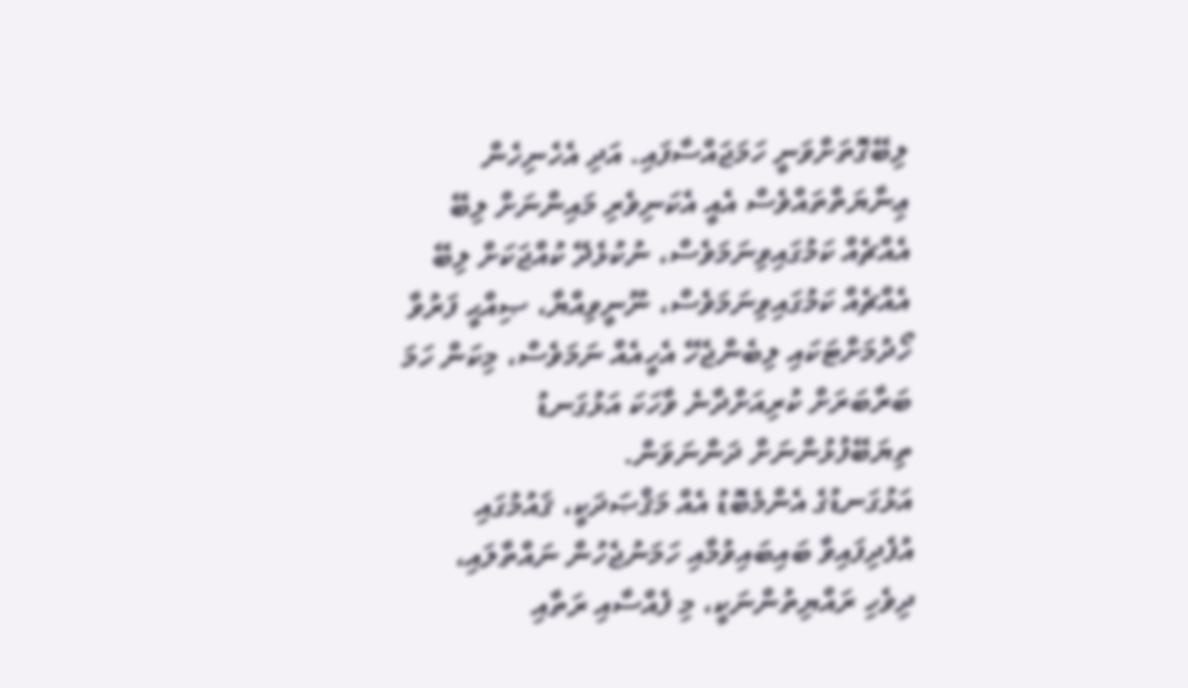ލިބޭގޮތަށްވަނީ ހަމަޖައްސާފައި. އަދި އެހެނިހެން ޢިނާޔަތްތައްވެސް އެއީ އެކަނިވެރި މައިންނަށް ލިބޭ އެއްޗެއް ކަމުގައިވިނަމަވެސް، ނުކުޅެދޭ ކުއްޖަކަށް ލިބޭ އެއްޗެއް ކަމުގައިވިނަމަވެސް، ނޫނީވިއްޔާ، ޞިއްޙީ ފަރުވާ ހޯދުމަށްޓަކައި ލިބެންޖެހޭ އެހީއެއް ނަމަވެސް، މިކަން ހަމަ ބަރާބަރަށް ކުރިއަށްދާނެ ވާހަކަ އަޅުގަނޑު ތިޔަބޭފުޅުންނަށް ދަންނަވަން.
އަޅުގަނޑުގެ އެންމެބޮޑު އެއް މަޤްޞަދަކީ، ޤައުމުގައި އުފެދިފައިވާ ބައިބައިވުމާއި ހަމަނުޖެހުން ނައްތާލައި، ދިވެހި ރައްޔިތުންނަކީ، މި ފެއްސާއި ރަތާއި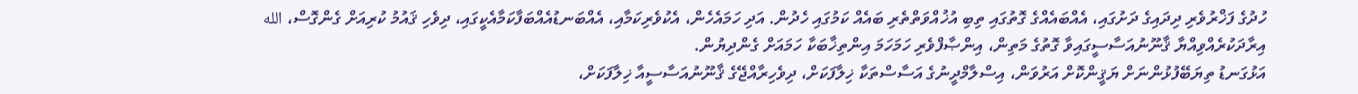ހުދުގެ ފަޚްރުވެރި ދިދައިގެ ދަށުގައި، އެއްބައެއްގެ ގޮތުގައި ތިބި އުޚުއްވަތްތެރި ބައެއް ކަމުގައި ހެދުން. އަދި ހަމައެހެން، އެކުވެރިކަމާއި، އެއްބަނޑުއެއްބަފާކަމާއެކީގައި، ދިވެހި ޤައުމު ކުރިއަށް ގެންގޮސް، الله އިރާދަކުރެއްވިއްޔާ ޤާނޫނުއަސާސީގައިވާ ގޮތުގެ މަތިން، އިންޞާފްވެރި ހަމަހަމަ އިންތިޚާބަކާ ހަމައަށް ގެންދިޔުން.
އަޅުގަނޑު ތިޔަބޭފުޅުންނަށް ޔަޤީންކޮށް އަރުވަން، އިސްލާމްދީނުގެ އަސާސްތަކާ ޚިލާފަކަށް، ދިވެހިރާއްޖޭގެ ޤާނޫނުއަސާސީއާ ޚިލާފަކަށް،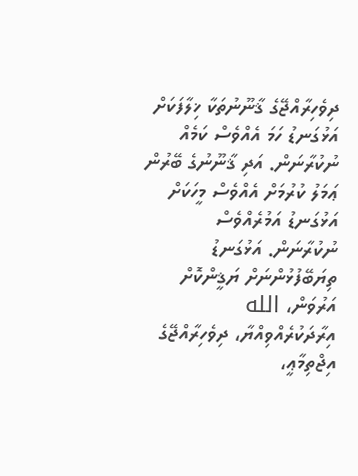ދިވެހިރާއްޖޭގެ ޤާނޫނުތަކާ ޚިލާފަކަށް އަޅުގަނޑު ހަމަ އެއްވެސް ކަމެއް ނުކުރާނަން. އަދި ޤާނޫނުގެ ބޭރުން ޢަމަލު ކުރުމަށް އެއްވެސް މީހަކަށް އަޅުގަނޑު އަމުރެއްވެސް ނުކުރާނަން. އަޅުގަނޑު ތިޔަބޭފުޅުންނަށް ޔަޤީންކޮށް އަރުވަން، الله އިރާދަކުރެއްވިއްޔާ، ދިވެހިރާއްޖޭގެ އިޖްތިމާޢީ،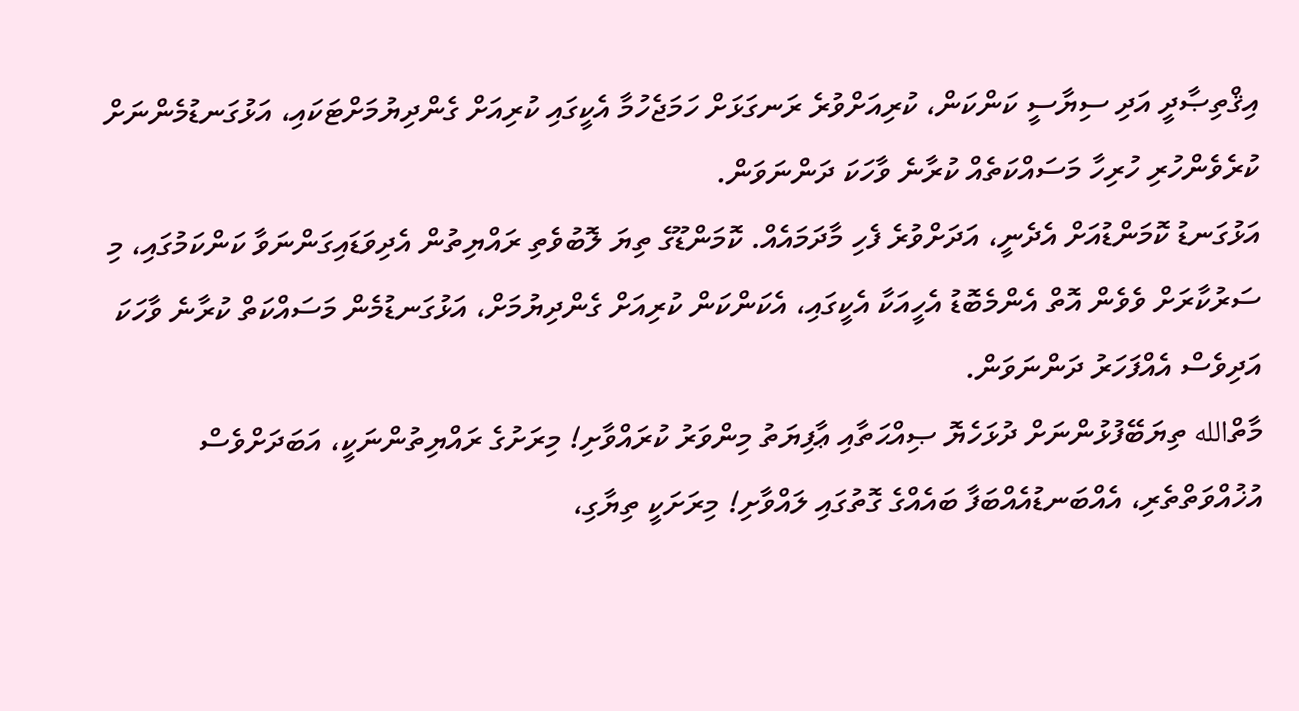އިޤްތިޞާދީ އަދި ސިޔާސީ ކަންކަން، ކުރިއަށްވުރެ ރަނގަޅަށް ހަމަޖެހުމާ އެކީގައި ކުރިއަށް ގެންދިޔުމަށްޓަކައި، އަޅުގަނޑުމެންނަށް ކުރެވެންހުރި ހުރިހާ މަސައްކަތެއް ކުރާނެ ވާހަކަ ދަންނަވަން.
އަޅުގަނޑު ކޮމަންޑުއަށް އެދެނީ، އަދަށްވުރެ ފެހި މާދަމައެއް. ކޮމަންޑޫގެ ތިޔަ ލޮބުވެތި ރައްޔިތުން އެދިވަޑައިގަންނަވާ ކަންކަމުގައި، މި ސަރުކާރަށް ވެވެން އޮތް އެންމެބޮޑު އެހީއަކާ އެކީގައި، އެކަންކަން ކުރިއަށް ގެންދިޔުމަށް، އަޅުގަނޑުމެން މަސައްކަތް ކުރާނެ ވާހަކަ އަދިވެސް އެއްފަހަރު ދަންނަވަން.
މާތްالله ތިޔަބޭފުޅުންނަށް ދުޅަހެޔޮ ޞިއްޙަތާއި ޢާފިޔަތު މިންވަރު ކުރައްވާށި! މިރަށުގެ ރައްޔިތުންނަކީ، އަބަދަށްވެސް އުޚުއްވަތްތެރި، އެއްބަނޑުއެއްބަފާ ބައެއްގެ ގޮތުގައި ލައްވާށި! މިރަށަކީ ތިޔާގި،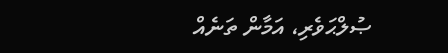ޞުލްޙަވެރި، އަމާން ތަނެއް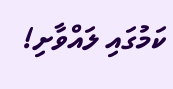ކަމުގައި ލައްވާށި!